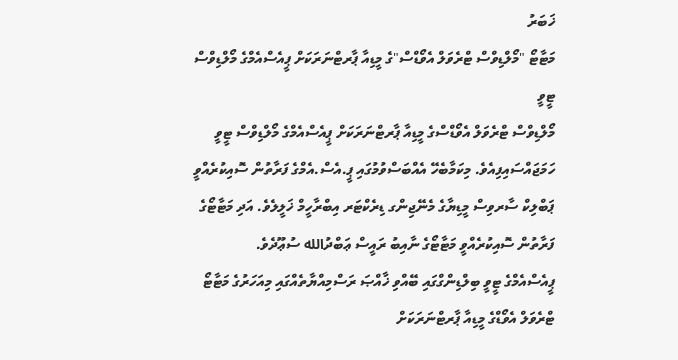ޚަބަރު
މަޓާޓޯ "މޯލްޑިވްސް ޓްރެވަލް އެވޯޑްސް"ގެ މީޑިއާ ޕާރޓްނަރަކަށް ޕީއެސްއެމްގެ މޯލްޑިވްސް ޓީވީ
މޯލްޑިވްސް ޓްރެވަލް އެވޯޑްސްގެ މީޑިއާ ޕާރޓްނަރަކަށް ޕީއެސްއެމްގެ މޯލްޑިވްސް ޓީވީ ހަމަޖައްސައިފިއެވެ. މިކަމާބެހޭ އެއްބަސްވުމުގައި ޕީ.އެސް.އެމްގެ ފަރާތުން ސޮއިކުރެއްވީ ޕަބްލިކް ސާރވިސް މީޑިޔާގެ މެނޭޖިންގ ޑިރެކްޓަރ އިބްރާހީމް ޚަލީލެވެ. އަދި މަޓާޓޯގެ ފަރާތުން ސޮއިކުރެއްވީ މަޓާޓޯގެ ނާއިބު ރައީސް ޢަބްދުالله ސުޢޫދެވެ.
ޕީއެސްއެމްގެ ޓީވީ ބިލްޑިންގްގައި ބޭއްވި ޚާއްޞަ ރަސްމިއްޔާތެއްގައި މިއަހަރުގެ މަޓާޓޯ ޓްރެވަލް އެވޯޑްގެ މީޑިއާ ޕާރޓްނަރަކަށް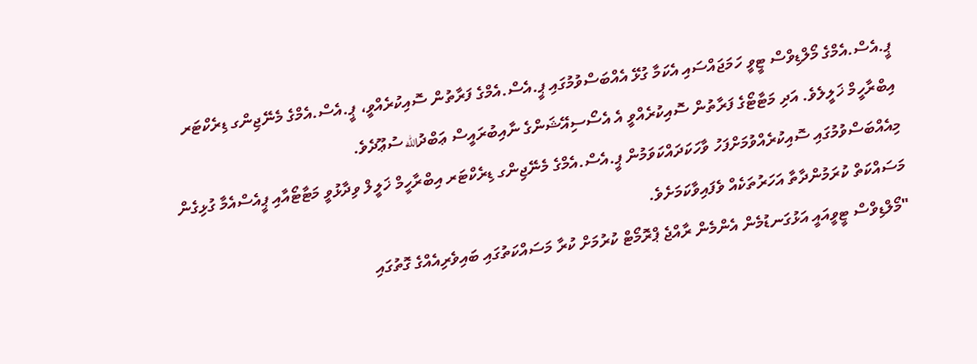ޕީ.އެސް.އެމްގެ މޯލްޑިވްސް ޓީވީ ހަމަޖައްސައި އެކަމާ ގުޅޭ އެއްބަސްވުމުގައި ޕީ.އެސް.އެމްގެ ފަރާތުން ސޮއިކުރެއްވީ، ޕީ.އެސް.އެމްގެ މެނޭޖިންގ ޑިރެކްޓަރ އިބްރާހީމް ޚަލީލެވެ. އަދި މަޓާޓޯގެ ފަރާތުން ސޮއިކުރެއްވީ އެ އެސޯސިއޭޝަންގެ ނާއިބުރައީސް ޢަބްދުالله ސުޢޫދެވެ.
މިއެއްބަސްވުމުގައި ސޮއިކުރެއްވުމަށްފަހު ވާހަކަދައްކަވަމުން ޕީ.އެސް.އެމްގެ މެނޭޖިންގ ޑިރެކްޓަރ އިބްރާހީމް ޚަލީލް ވިދާޅުވީ މަޓާޓޯއާއި ޕީއެސްއެމާ ގުޅިގެން މަސައްކަތް ކުރަމުންދާތާ އަހަރުތަކެއް ވެފައިވާކަމަށެވެ.
"މޯލްޑިވްސް ޓީވީއައީ އަޅުގަނޑުމެން އެންމެން ރާއްޖެ ޕްރޮމޯޓް ކުރުމަށް ކުރާ މަސައްކަތުގައި ބައިވެރިއެއްގެ ގޮތުގައި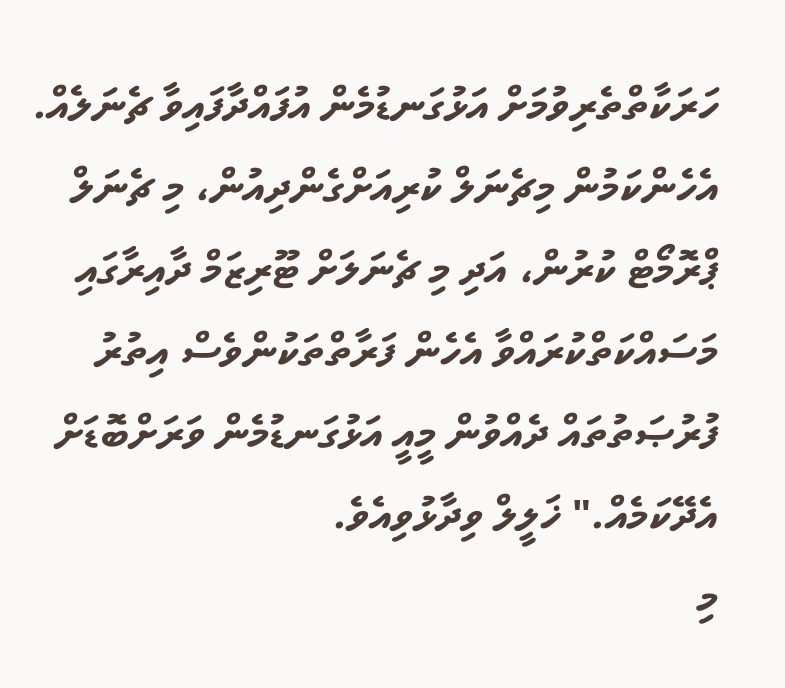ހަރަކާތްތެރިވުމަށް އަޅުގަނޑުމެން އުފައްދާފައިވާ ޗެނަލެއް. އެހެންކަމުން މިޗެނަލް ކުރިއަށްގެންދިއުން، މި ޗެނަލް ޕްރޮމޯޓް ކުރުން، އަދި މި ޗެނަލަށް ޓޫރިޒަމް ދާއިރާގައި މަސައްކަތްކުރައްވާ އެހެން ފަރާތްތަކުންވެސް އިތުރު ފުރުޞަތުތައް ދެއްވުން މީއީ އަޅުގަނޑުމެން ވަރަށްބޮޑަށް އެދޭކަމެއް." ޚަލީލް ވިދާޅުވިއެވެ.
މި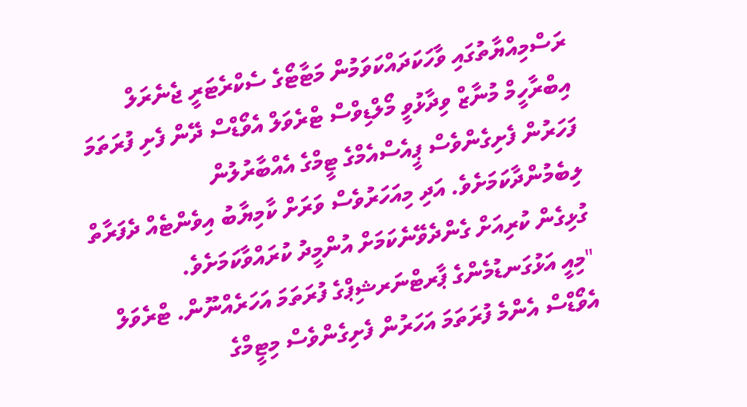ރަސްމިއްޔާތުގައި ވާހަކަދައްކަވަމުން މަޓާޓޯގެ ސެކްރެޓަރީ ޖެނެރަލް އިބްރާހީމް މުނާޒް ވިދާޅުވީ މޯލްޑިވްސް ޓްރެވަލް އެވޯޑްސް ދޭން ފެށި ފުރަތަމަ ފަހަރުން ފެށިގެންވެސް ޕީއެސްއެމްގެ ޓީމްގެ އެއްބާރުލުން ލިބެމުންދާކަމަށެވެ. އަދި މިއަހަރުވެސް ވަރަށް ކާމިޔާބު އިވެންޓެއް ދެފަރާތް ގުޅިގެން ކުރިއަށް ގެންދެވޭނެކަމަށް އުންމީދު ކުރައްވާކަމަށެވެ.
"މިއީ އަޅުގަނޑުމެންގެ ޕާރޓްނަރޝިޕްގެ ފުރަތަމަ އަހަރެއްނޫން. ޓްރެވަލް އެވޯޑްސް އެންމެ ފުރަތަމަ އަހަރުން ފެށިގެންވެސް މިޓީމްގެ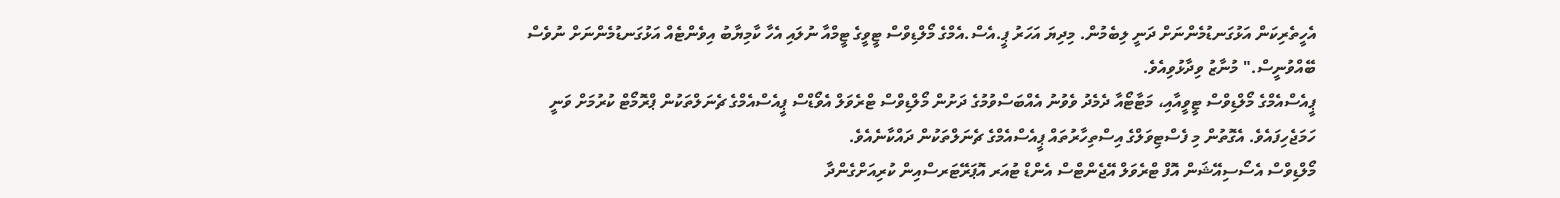އެހީތެރިކަން އަޅުގަނޑުމެންނަށް ދަނީ ލިބެމުން. މިދިޔަ އަހަރު ޕީ.އެސް.އެމްގެ މޯލްޑިވްސް ޓީވީގެ ޓީމްއާ ނުލައި އެހާ ކާމިޔާބު އިވެންޓެއް އަޅުގަނޑުމެންނަށް ނުވެސް ބޭއްވުނީސް." މުނާޒު ވިދާޅުވިއެވެ.
ޕީއެސްއެމްގެ މޯލްޑިވްސް ޓީވީއާއި، މަޓާޓޯއާ ދެމެދު ވެވުނު އެއްބަސްވުމުގެ ދަށުން މޯލްޑިވްސް ޓްރެވަލް އެވޯޑްސް ޕީއެސްއެމްގެ ޗެނަލްތަކުން ޕްރޮމޯޓް ކުރުމަށް ވަނީ ހަމަޖެހިފައެވެ. އެގޮތުން މި ފެސްޓިވަލްގެ އިސްތިހާރުތައް ޕީއެސްއެމްގެ ޗެނަލްތަކުން ދައްކާނެއެވެ.
މޯލްޑިވްސް އެސޯސިއޭޝަން އޮފް ޓްރެވަލް އޭޖެންޓްސް އެންޑް ޓުއަރ އޮޕަރޭޓަރސްއިން ކުރިއަށްގެންދާ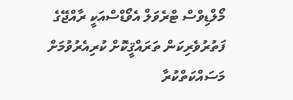މޯލްޑިވްސް ޓްރެވަލް އެވޯޑްސްއަކީ ރާއްޖޭގެ ފަތުރުވެރިކަން ތަރައްޤީކޮށް ކުރިއެރުވުމަށް މަސައްކަތްކުރާ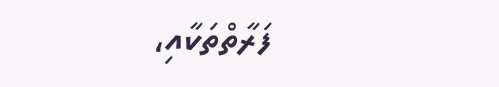ފަރާތްތަކާއި،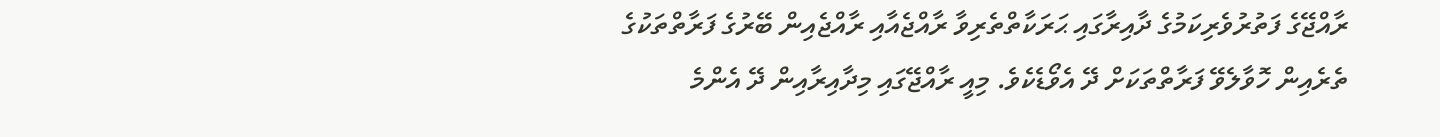ރާއްޖޭގެ ފަތުރުވެރިކަމުގެ ދާއިރާގައި ޙަރަކާތްތެރިވާ ރާއްޖެއާއި ރާއްޖެއިން ބޭރުގެ ފަރާތްތަކުގެ ތެރެއިން ހޮވާލެވޭ ފަރާތްތަކަށް ދޭ އެވޯޑެކެވެ. މިއީ ރާއްޖޭގައި މިދާއިރާއިން ދޭ އެންމެ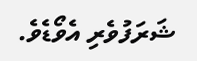ޝަރަފުވެރި އެވޯޑެވެ.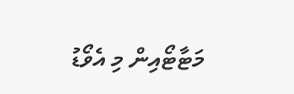މަޓާޓޯއިން މި އެވޯޑު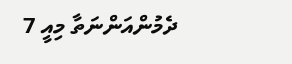ދެމުންއަންނަތާ މިއީ 7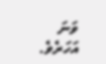ވަނަ އަހަރެވެ.